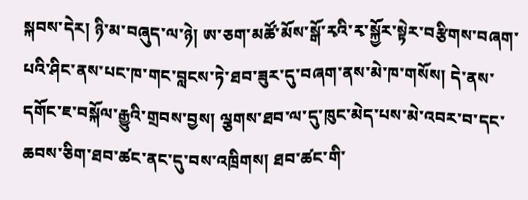སྐབས་དེར། ཉི་མ་བཞུད་ལ་ཉེ། ཨ་ཅག་མཚོ་མོས་སྒོ་རྭའི་རྭ་སྐྱོར་སྟེར་བརྩིགས་བཞག་པའི་ཤིང་ནས་པང་ཁ་གང་བླངས་ཏེ་ཐབ་ཟུར་དུ་བཞག་ནས་མེ་ཁ་གསོས། དེ་ནས་དགོང་ཇ་བསྐོལ་རྒྱུའི་གྲབས་བྱས། ལྕགས་ཐབ་ལ་དུ་ཁུང་མེད་པས་མེ་འབར་བ་དང་ཆབས་ཅིག་ཐབ་ཚང་ནང་དུ་བས་འཁྲིགས། ཐབ་ཚང་གི་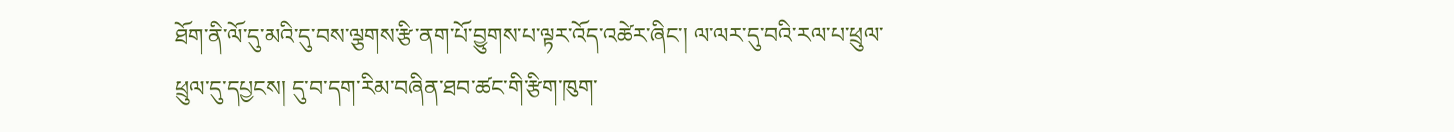ཐོག་ནི་ལོ་དུ་མའི་དུ་བས་ལྕགས་རྩི་ནག་པོ་བྱུགས་པ་ལྟར་འོད་འཚེར་ཞིང་། ལ་ལར་དུ་བའི་རལ་པ་ཕྲུལ་ཕྲུལ་དུ་དཔྱངས། དུ་བ་དག་རིམ་བཞིན་ཐབ་ཚང་གི་རྩིག་ཁུག་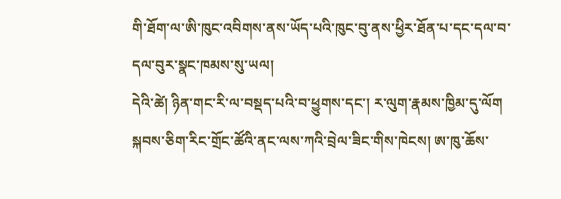གི་ཐོག་ལ་ཨི་ཁུང་འབིགས་ནས་ཡོད་པའི་ཁུང་བུ་ནས་ཕྱིར་ཐོན་པ་དང་དལ་བ་དལ་བུར་སྣང་ཁམས་སུ་ཡལ།
དེའི་ཚེ། ཉིན་གང་རི་ལ་བསྡད་པའི་བ་ཕྱུགས་དང་། ར་ལུག་རྣམས་ཁྱིམ་དུ་ལོག སྐབས་ཅིག་རིང་གྲོང་ཚོའི་ནང་ལས་ཀའི་བྲེལ་ཟིང་གིས་ཁེངས། ཨ་ཁུ་ཆོས་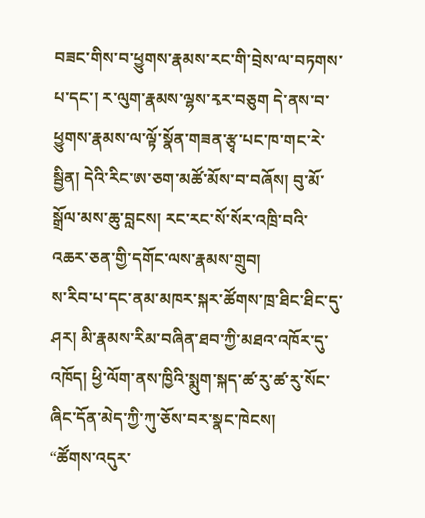བཟང་གིས་བ་ཕྱུགས་རྣམས་རང་གི་བྲེས་ལ་བཏགས་པ་དང་། ར་ལུག་རྣམས་ལྷས་རྭར་བཅུག དེ་ནས་བ་ཕྱུགས་རྣམས་ལ་ལྟོ་སྣོན་གཟན་རྩྭ་པང་ཁ་གང་རེ་སྦྱིན། དེའི་རིང་ཨ་ཅག་མཚོ་མོས་བ་བཞོས། བུ་མོ་སྒྲོལ་མས་ཆུ་བླངས། རང་རང་སོ་སོར་འཁྲི་བའི་འཆར་ཅན་གྱི་དགོང་ལས་རྣམས་གྲུབ།
ས་རིབ་པ་དང་ནམ་མཁར་སྐར་ཚོགས་ཁྲ་ཐིང་ཐིང་དུ་ཤར། མི་རྣམས་རིམ་བཞིན་ཐབ་ཀྱི་མཐའ་འཁོར་དུ་འཁོད། ཕྱི་ལོག་ནས་ཁྱིའི་སྨུག་སྐད་ཚ་རུ་ཚ་རུ་སོང་ཞིང་དོན་མེད་ཀྱི་ཀུ་ཅོས་བར་སྣང་ཁེངས།
“ཚོགས་འདུར་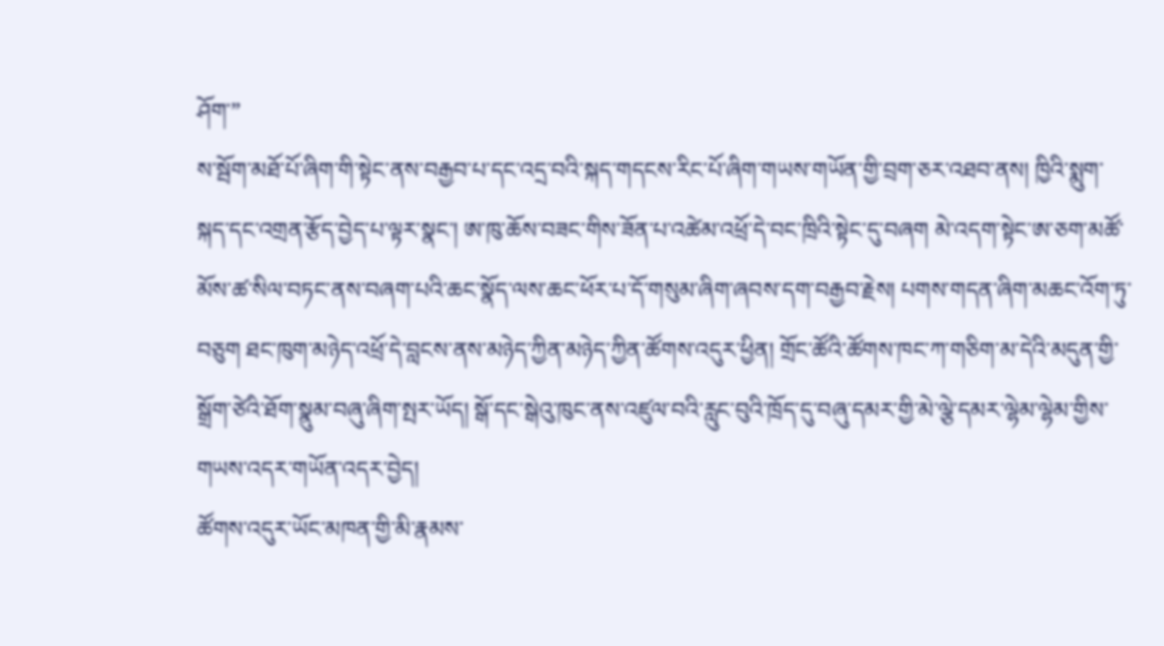ཤོག་”
ས་སྦོག་མཐོ་པོ་ཞིག་གི་སྟེང་ནས་བརྒྱབ་པ་དང་འདྲ་བའི་སྐད་གདངས་རིང་པོ་ཞིག་གཡས་གཡོན་གྱི་བྲག་ཅར་འཐབ་ནས། ཁྱིའི་སྨུག་སྐད་དང་འགྲན་རྩོད་བྱེད་པ་ལྟར་སྣང་། ཨ་ཁུ་ཆོས་བཟང་གིས་ཟོན་པ་འཚེམ་འཕྲོ་དེ་བང་ཁྲིའི་སྟེང་དུ་བཞག མེ་འདག་སྟེང་ཨ་ཅག་མཚོ་མོས་ཚ་སིལ་བཏང་ནས་བཞག་པའི་ཆང་སྣོད་ལས་ཆང་ཕོར་པ་དོ་གསུམ་ཞིག་ཞབས་དག་བརྒྱབ་རྗེས། པགས་གདན་ཞིག་མཆང་འོག་ཏུ་བཅུག ཐང་ཁུག་མཉེད་འཕྲོ་དེ་བླངས་ནས་མཉེད་ཀྱིན་མཉེད་ཀྱིན་ཚོགས་འདུར་ཕྱིན། གྲོང་ཚོའི་ཚོགས་ཁང་ཀ་གཅིག་མ་དེའི་མདུན་གྱི་སྒྲོག་ཙེའི་ཐོག་སྣུམ་བཞུ་ཞིག་སྤར་ཡོད། སྒོ་དང་སྒེའུ་ཁུང་ནས་འཛུལ་བའི་རླུང་བུའི་ཁྲོད་དུ་བཞུ་དམར་གྱི་མེ་ལྕེ་དམར་ལྷེམ་ལྷེམ་གྱིས་གཡས་འདར་གཡོན་འདར་བྱེད།
ཚོགས་འདུར་ཡོང་མཁན་གྱི་མི་རྣམས་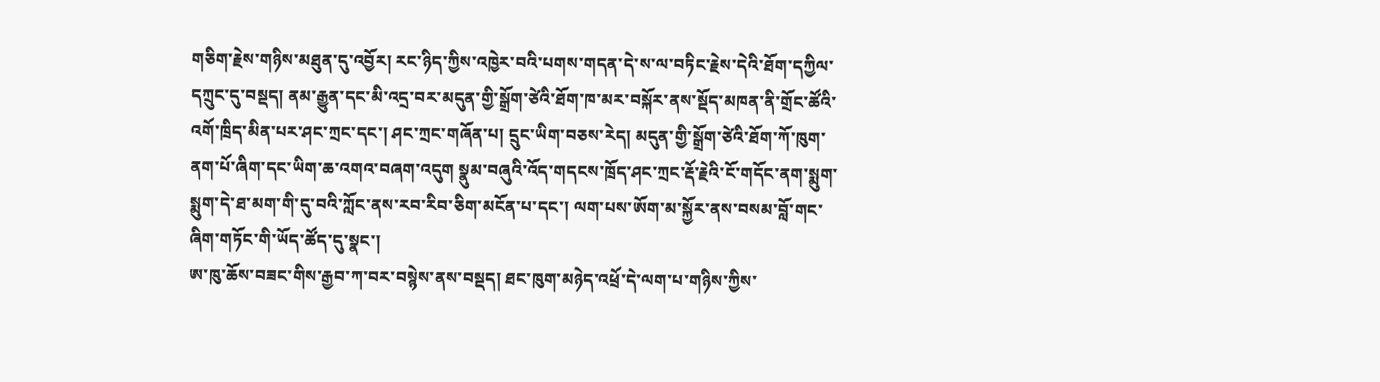གཅིག་རྗེས་གཉིས་མཐུན་དུ་འབྱོར། རང་ཉིད་ཀྱིས་འཁྱེར་བའི་པགས་གདན་དེ་ས་ལ་བཏིང་རྗེས་དེའི་ཐོག་དཀྱིལ་དཀྲུང་དུ་བསྡད། ནམ་རྒྱུན་དང་མི་འདྲ་བར་མདུན་གྱི་སྒྲོག་ཙེའི་ཐོག་ཁ་མར་བསྐོར་ནས་སྡོད་མཁན་ནི་གྲོང་ཚོའི་འགོ་ཁྲིད་མིན་པར་ཤང་ཀྲང་དང་། ཤང་ཀྲང་གཞོན་པ། དྲུང་ཡིག་བཅས་རེད། མདུན་གྱི་སྒྲོག་ཙེའི་ཐོག་ཀོ་ཁུག་ནག་པོ་ཞིག་དང་ཡིག་ཆ་འགའ་བཞག་འདུག སྣུམ་བཞུའི་འོད་གདངས་ཁྲོད་ཤང་ཀྲང་རྡོ་རྗེའི་ངོ་གདོང་ནག་སྨུག་སྨུག་དེ་ཐ་མག་གི་དུ་བའི་ཀློང་ནས་རབ་རིབ་ཅིག་མངོན་པ་དང་། ལག་པས་ཨོག་མ་སྐྱོར་ནས་བསམ་བློ་གང་ཞིག་གཏོང་གི་ཡོད་ཚོད་དུ་སྣང་།
ཨ་ཁུ་ཆོས་བཟང་གིས་རྒྱབ་ཀ་བར་བསྙེས་ནས་བསྡད། ཐང་ཁུག་མཉེད་འཕྲོ་དེ་ལག་པ་གཉིས་ཀྱིས་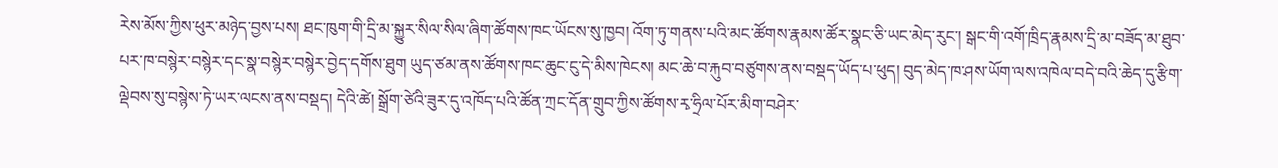རེས་མོས་ཀྱིས་ཕུར་མཉེད་བྱས་པས། ཐང་ཁུག་གི་དྲི་མ་སྐྱུར་སིལ་སིལ་ཞིག་ཚོགས་ཁང་ཡོངས་སུ་ཁྱབ། འོག་ཏུ་གནས་པའི་མང་ཚོགས་རྣམས་ཚོར་སྣང་ཅི་ཡང་མེད་རུང་། སྒང་གི་འགོ་ཁྲིད་རྣམས་དྲི་མ་བཟོད་མ་ཐུབ་པར་ཁ་བསྙེར་བསྙེར་དང་སྣ་བསྙེར་བསྙེར་བྱེད་དགོས་ཐུག ཡུད་ཙམ་ནས་ཚོགས་ཁང་ཆུང་ངུ་དེ་མིས་ཁེངས། མང་ཆེ་བ་རྐུབ་བཙུགས་ནས་བསྡད་ཡོད་པ་ཕུད། བུད་མེད་ཁ་ཤས་ཡོག་ལས་འཁེལ་བདེ་བའི་ཆེད་དུ་རྩིག་ལྡེབས་སུ་བསྙེས་ཏེ་ཡར་ལངས་ནས་བསྡད། དེའི་ཚེ། སྒྲོག་ཙེའི་ཟུར་དུ་འཁོད་པའི་ཚོན་ཀྲང་དོན་གྲུབ་ཀྱིས་ཚོགས་རྭ་ཧྲིལ་པོར་མིག་བཤེར་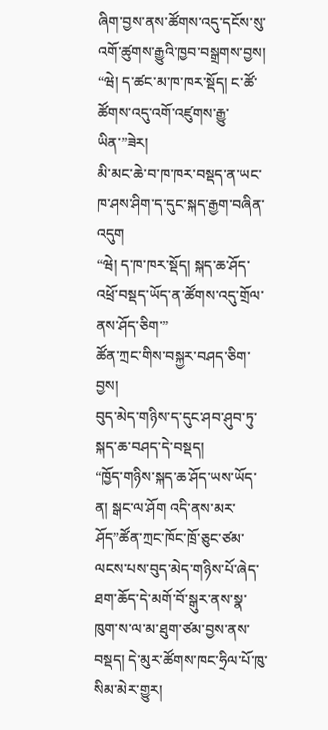ཞིག་བྱས་ནས་ཚོགས་འདུ་དངོས་སུ་འགོ་ཚུགས་རྒྱུའི་ཁྱབ་བསྒྲགས་བྱས།
“ཝེ། ད་ཚང་མ་ཁ་ཁར་སྡོད། ང་ཚོ་ཚོགས་འདུ་འགོ་འཛུགས་རྒྱུ་ཡིན་”ཟེར།
མི་མང་ཆེ་བ་ཁ་ཁར་བསྡད་ན་ཡང་ཁ་ཤས་ཤིག་ད་དུང་སྐད་རྒྱག་བཞིན་འདུག
“ཝེ། ད་ཁ་ཁར་སྡོད། སྐད་ཆ་ཤོད་འཕྲོ་བསྡད་ཡོད་ན་ཚོགས་འདུ་གྲོལ་ནས་ཤོད་ཅིག་”
ཚོན་ཀྲང་གིས་བསྐྱར་བཤད་ཅིག་བྱས།
བུད་མེད་གཉིས་ད་དུང་ཤབ་ཤུབ་ཏུ་སྐད་ཆ་བཤད་དེ་བསྡད།
“ཁྱོད་གཉིས་སྐད་ཆ་ཤོད་ཡས་ཡོད་ན། སྒང་ལ་ཤོག འདི་ནས་མར་ཤོད”ཚོན་ཀྲང་ཁོང་ཁྲོ་ཅུང་ཙམ་ལངས་པས་བུད་མེད་གཉིས་པོ་ཞེད་ཐག་ཆོད་དེ་མགོ་བོ་སྒུར་ནས་སྣ་ཁུག་ས་ལ་མ་ཐུག་ཙམ་བྱས་ནས་བསྡད། དེ་མུར་ཚོགས་ཁང་ཧྲིལ་པོ་ཁུ་སིམ་མེར་གྱུར།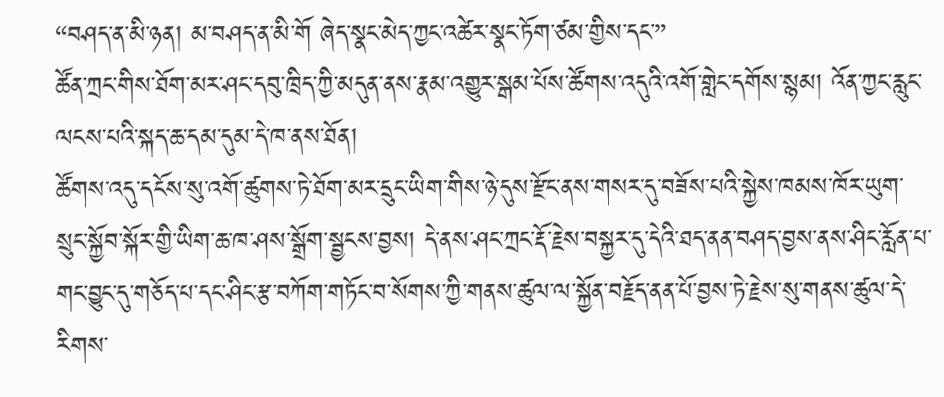“བཤད་ན་མི་ཉན། མ་བཤད་ན་མི་གོ ཞེད་སྣང་མེད་ཀྱང་འཚེར་སྣང་ཏོག་ཙམ་གྱིས་དང་”
ཚོན་ཀྲང་གིས་ཐོག་མར་ཤང་དབུ་ཁྲིད་ཀྱི་མདུན་ནས་རྣམ་འགྱུར་སྒམ་པོས་ཚོགས་འདུའི་འགོ་གླེང་དགོས་སྙམ། འོན་ཀྱང་རླུང་ལངས་པའི་སྐད་ཆ་དམ་དུམ་དེ་ཁ་ནས་ཐོན།
ཚོགས་འདུ་དངོས་སུ་འགོ་ཚུགས་ཏེ་ཐོག་མར་དྲུང་ཡིག་གིས་ཉེ་དུས་རྫོང་ནས་གསར་དུ་བཟོས་པའི་སྐྱེས་ཁམས་ཁོར་ཡུག་སྲུང་སྐྱོབ་སྐོར་གྱི་ཡིག་ཆ་ཁ་ཤས་སྒྲོག་སྦྱངས་བྱས། དེ་ནས་ཤང་ཀྲང་རྡོ་རྗེས་བསྐྱར་དུ་དེའི་ཐད་ནན་བཤད་བྱས་ནས་ཤིང་རློན་པ་གང་བྱུང་དུ་གཅོད་པ་དང་ཤིང་རྩ་བཀོག་གཏོང་བ་སོགས་ཀྱི་གནས་ཚུལ་ལ་སྐྱོན་བརྗོད་ནན་པོ་བྱས་ཏེ་རྗེས་སུ་གནས་ཚུལ་དེ་རིགས་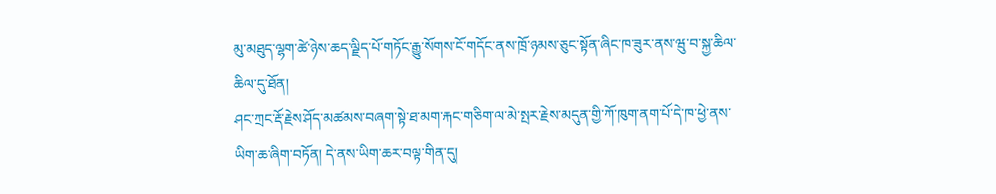མུ་མཐུད་ལྷག་ཚེ་ཉེས་ཆད་ལྗིད་པོ་གཏོང་རྒྱུ་སོགས་ངོ་གདོང་ནས་ཁྲོ་ཉམས་ཅུང་སྟོན་ཞིང་ཁ་ཟུར་ནས་ཝུ་བ་སྐྱ་ཆིལ་ཆིལ་དུ་ཐོན།
ཤང་ཀྲང་རྡོ་རྗེས་ཤོད་མཚམས་བཞག་སྟེ་ཐ་མག་རྐང་གཅིག་ལ་མེ་སྤར་རྗེས་མདུན་གྱི་ཀོ་ཁུག་ནག་པོ་དེ་ཁ་ཕྱེ་ནས་ཡིག་ཆ་ཞིག་བཏོན། དེ་ནས་ཡིག་ཆར་བལྟ་གིན་དུ།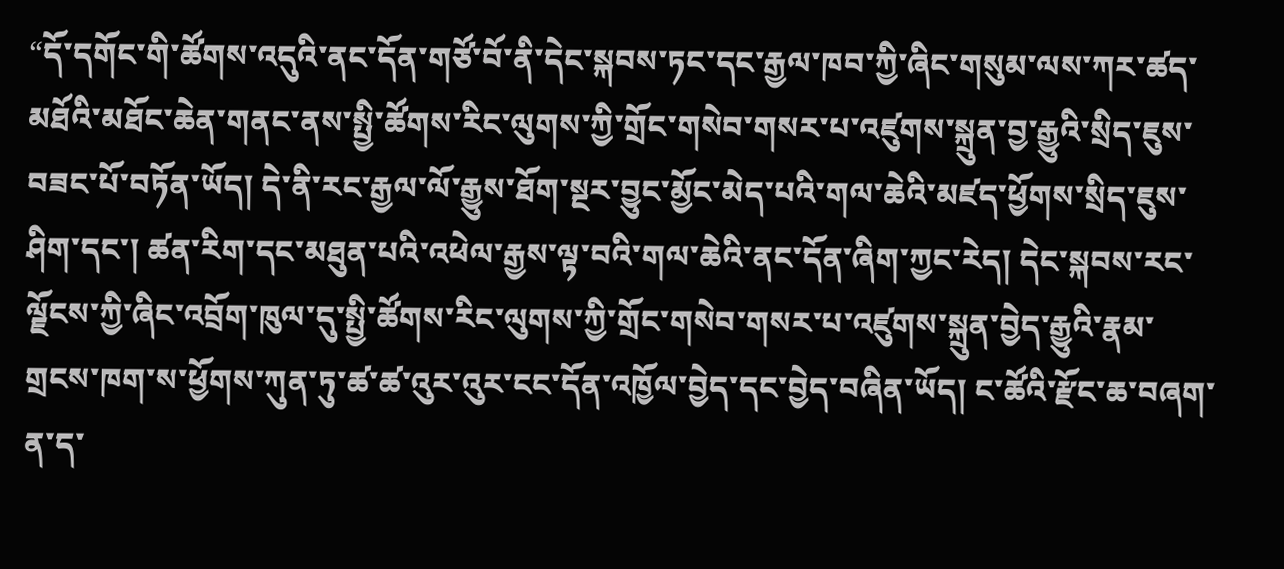“དོ་དགོང་གི་ཚོགས་འདུའི་ནང་དོན་གཙོ་བོ་ནི་དེང་སྐབས་ཏང་དང་རྒྱལ་ཁབ་ཀྱི་ཞིང་གསུམ་ལས་ཀར་ཚད་མཐོའི་མཐོང་ཆེན་གནང་ནས་སྤྱི་ཚོགས་རིང་ལུགས་ཀྱི་གྲོང་གསེབ་གསར་པ་འཛུགས་སྐྲུན་བྱ་རྒྱུའི་སྲིད་ཇུས་བཟང་པོ་བཏོན་ཡོད། དེ་ནི་རང་རྒྱལ་ལོ་རྒྱུས་ཐོག་སྔར་བྱུང་མྱོང་མེད་པའི་གལ་ཆེའི་མཛད་ཕྱོགས་སྲིད་ཇུས་ཤིག་དང་། ཚན་རིག་དང་མཐུན་པའི་འཕེལ་རྒྱས་ལྟ་བའི་གལ་ཆེའི་ནང་དོན་ཞིག་ཀྱང་རེད། དེང་སྐབས་རང་ལྗོངས་ཀྱི་ཞིང་འབྲོག་ཁུལ་དུ་སྤྱི་ཚོགས་རིང་ལུགས་ཀྱི་གྲོང་གསེབ་གསར་པ་འཛུགས་སྐྲུན་བྱེད་རྒྱུའི་རྣམ་གྲངས་ཁག་ས་ཕྱོགས་ཀུན་ཏུ་ཚ་ཚ་འུར་འུར་ངང་དོན་འཁྱོལ་བྱེད་དང་བྱེད་བཞིན་ཡོད། ང་ཚོའི་རྫོང་ཆ་བཞག་ན་ད་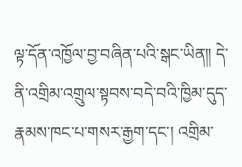ལྟ་དོན་འཁྱོལ་བྱ་བཞིན་པའི་སྒང་ཡིན༎ དེ་ནི་འགྲིམ་འགྲུལ་སྟབས་བདེ་བའི་ཁྱིམ་དུད་རྣམས་ཁང་པ་གསར་རྒྱག་དང་། འགྲིམ་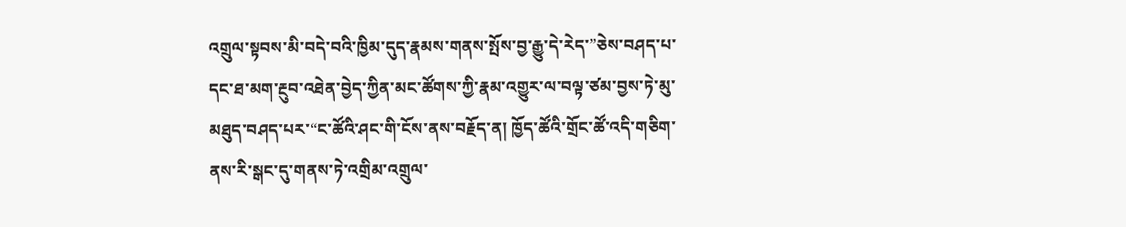འགྲུལ་སྟབས་མི་བདེ་བའི་ཁྱིམ་དུད་རྣམས་གནས་སྤོས་བྱ་རྒྱུ་དེ་རེད་”ཅེས་བཤད་པ་དང་ཐ་མག་རྔུབ་འཐེན་བྱེད་ཀྱིན་མང་ཚོགས་ཀྱི་རྣམ་འགྱུར་ལ་བལྟ་ཙམ་བྱས་ཏེ་མུ་མཐུད་བཤད་པར་“ང་ཚོའི་ཤང་གི་ངོས་ནས་བརྗོད་ན། ཁྱོད་ཚོའི་གྲོང་ཚོ་འདི་གཅིག་ནས་རི་སྒང་དུ་གནས་ཏེ་འགྲིམ་འགྲུལ་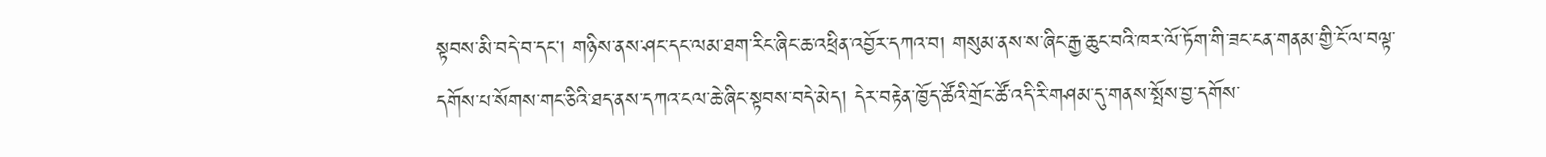སྟབས་མི་བདེ་བ་དང། གཉིས་ནས་ཤང་དང་ལམ་ཐག་རིང་ཞིང་ཆ་འཕྲིན་འབྱོར་དཀའ་བ། གསུམ་ནས་ས་ཞིང་རྒྱ་ཆུང་བའི་ཁར་ལོ་ཏོག་གི་ཟང་ངན་གནམ་གྱི་ངོ་ལ་བལྟ་དགོས་པ་སོགས་གང་ཅིའི་ཐད་ནས་དཀའ་ངལ་ཆེ་ཞིང་སྟབས་བདེ་མེད། དེར་བརྟེན་ཁྱོད་ཚོའི་གྲོང་ཚོ་འདི་རི་གཤམ་དུ་གནས་སྤོས་བྱ་དགོས་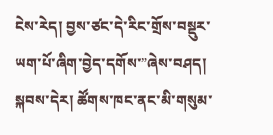ངེས་རེད། བྱས་ཙང་དེ་རིང་གྲོས་བསྡུར་ཡག་པོ་ཞིག་བྱེད་དགོས་”ཞེས་བཤད།
སྐབས་དེར། ཚོགས་ཁང་ནང་མི་གསུམ་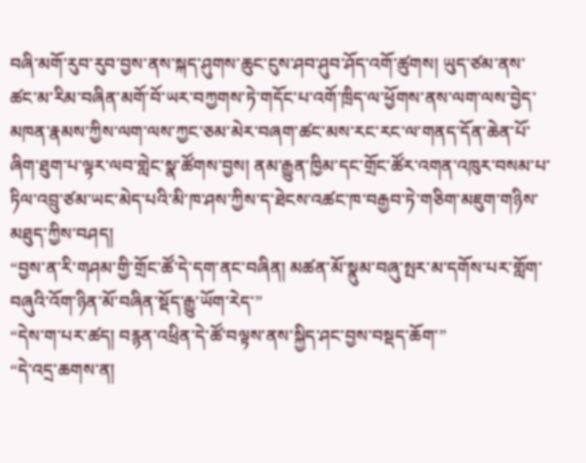བཞི་མགོ་རུབ་རུབ་བྱས་ནས་སྐད་ཤུགས་ཆུང་ངུས་ཤབ་ཤུབ་ཤོད་འགོ་ཚུགས། ཡུད་ཙམ་ནས་ཚང་མ་རིམ་བཞིན་མགོ་བོ་ཡར་བཀྱགས་ཏེ་གདོང་པ་འགོ་ཁྲིད་ལ་ཕྱོགས་ནས་ལག་ལས་བྱེད་མཁན་རྣམས་ཀྱིས་ལག་ལས་ཀྱང་ཅམ་མེར་བཞག་ཚང་མས་རང་རང་ལ་གནད་དོན་ཆེན་པོ་ཞིག་ཐུག་པ་ལྟར་ལབ་གླེང་སྣ་ཚོགས་བྱས། ནམ་རྒྱུན་ཁྱིམ་དང་གྲོང་ཚོར་འགན་འཁུར་བསམ་པ་ཏིལ་འབྲུ་ཙམ་ཡང་མེད་པའི་མི་ཁ་ཤས་ཀྱིས་ད་ཐེངས་འཚང་ཁ་བརྒྱབ་ཏེ་གཅིག་མཇུག་གཉིས་མཐུད་ཀྱིས་བཤད།
“བྱས་ན་རི་གཤམ་གྱི་གྲོང་ཚོ་དེ་དག་ནང་བཞིན། མཚན་མོ་སྣུམ་བཞུ་སྤར་མ་དགོས་པར་གློག་བཞུའི་འོག་ཉིན་མོ་བཞིན་སྡོད་རྒྱུ་ཡོག་རེད་”
“དེས་ག་པར་ཚད། བརྙན་འཕྲིན་དེ་ཚོ་བལྟས་ནས་སྐྱིད་ཤང་བྱས་བསྡད་ཆོག་”
“དེ་འདྲ་ཆགས་ན།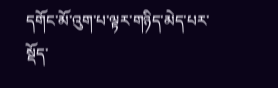དགོང་མོ་འུག་པ་ལྟར་གཉིད་མེད་པར་སྡོད་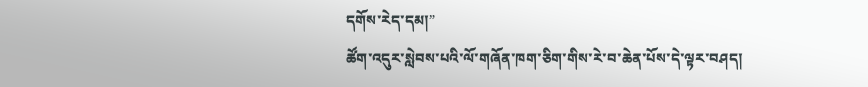དགོས་རེད་དམ།”
ཚོག་འདུར་སླེབས་པའི་ལོ་གཞོན་ཁག་ཅིག་གིས་རེ་བ་ཆེན་པོས་དེ་ལྟར་བཤད།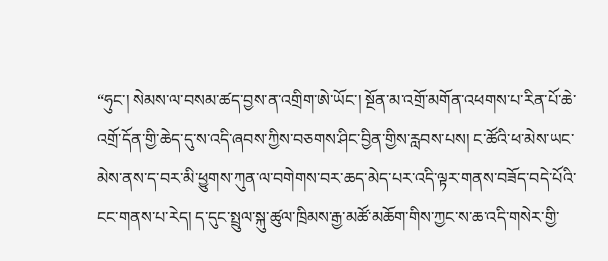“ཧུང་། སེམས་ལ་བསམ་ཚད་བྱས་ན་འགྲིག་ཨེ་ཡོང་། སྔོན་མ་འགྲོ་མགོན་འཕགས་པ་རིན་པོ་ཆེ་འགྲོ་དོན་གྱི་ཆེད་དུ་ས་འདི་ཞབས་ཀྱིས་བཅགས་ཤིང་བྱིན་གྱིས་རླབས་པས། ང་ཚོའི་ཕ་མེས་ཡང་མེས་ནས་ད་བར་མི་ཕྱུགས་ཀུན་ལ་བགེགས་བར་ཆད་མེད་པར་འདི་ལྟར་གནས་བཟོད་བདེ་པོའི་ངང་གནས་པ་རེད། ད་དུང་སྤྲུལ་སྐུ་ཚུལ་ཁྲིམས་རྒྱ་མཚོ་མཆོག་གིས་ཀྱང་ས་ཆ་འདི་གསེར་གྱི་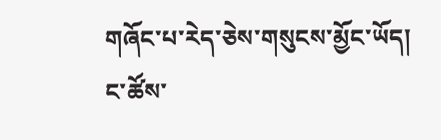གཞོང་པ་རེད་ཅེས་གསུངས་མྱོང་ཡོད། ང་ཚོས་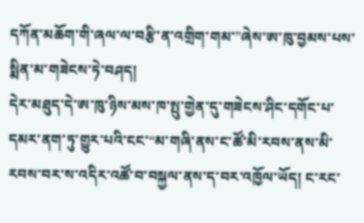དཀོན་མཆོག་གི་ཞལ་ལ་བརྩི་ན་འགྲིག་གམ་”ཞེས་ཨ་ཁུ་བྱམས་པས་སྨིན་མ་གཟེངས་ཏེ་བཤད།
དེར་མཐུད་དེ་ཨ་ཁུ་ཉིས་མས་ཁ་སྤུ་གྱེན་དུ་གཟེངས་ཤིང་དགོང་པ་དམར་ནག་ཏུ་གྱུར་པའི་ངང་“མ་གཞི་ནས་ང་ཚོ་མི་རབས་ནས་མི་རབས་བར་ས་འདིར་འཚོ་བ་བསྐྱལ་ནས་ད་བར་འཁྱོལ་ཡོད། ང་རང་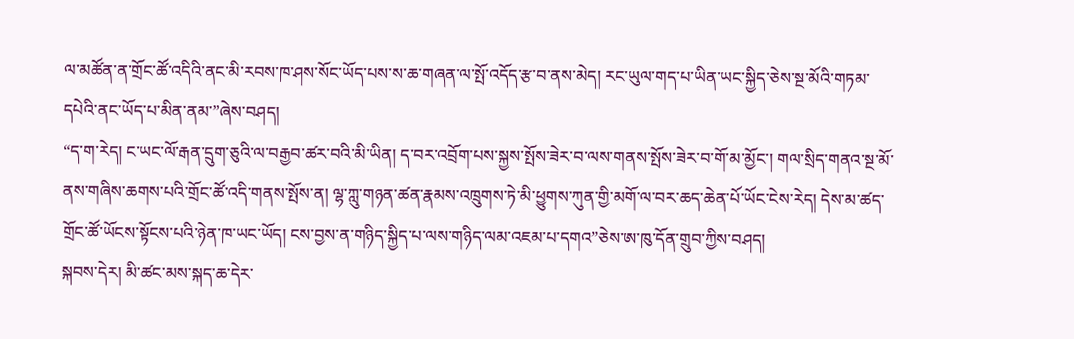ལ་མཚོན་ན་གྲོང་ཚོ་འདིའི་ནང་མི་རབས་ཁ་ཤས་སོང་ཡོད་པས་ས་ཆ་གཞན་ལ་སྤོ་འདོད་རྩ་བ་ནས་མེད། རང་ཡུལ་གད་པ་ཡིན་ཡང་སྐྱིད་ཅེས་སྔ་མོའི་གཏམ་དཔེའི་ནང་ཡོད་པ་མིན་ནམ་”ཞེས་བཤད།
“ད་ག་རེད། ང་ཡང་ལོ་རྒན་དྲུག་ཅུའི་ལ་བརྒྱབ་ཚར་བའི་མི་ཡིན། ད་བར་འབྲོག་པས་སྐྱས་སྤོས་ཟེར་བ་ལས་གནས་སྤོས་ཟེར་བ་གོ་མ་མྱོང་། གལ་སྲིད་གནའ་སྔ་མོ་ནས་གཞིས་ཆགས་པའི་གྲོང་ཚོ་འདི་གནས་སྤོས་ན། ལྷ་ཀླུ་གཉན་ཚན་རྣམས་འཁྲུགས་ཏེ་མི་ཕྱུགས་ཀུན་གྱི་མགོ་ལ་བར་ཆད་ཆེན་པོ་ཡོང་ངེས་རེད། དེས་མ་ཚད་གྲོང་ཚོ་ཡོངས་སྟོངས་པའི་ཉེན་ཁ་ཡང་ཡོད། ངས་བྱས་ན་གཉིད་སྐྱིད་པ་ལས་གཉིད་ལམ་འཇམ་པ་དགའ”ཅེས་ཨ་ཁུ་དོན་གྲུབ་ཀྱིས་བཤད།
སྐབས་དེར། མི་ཚང་མས་སྐད་ཆ་དེར་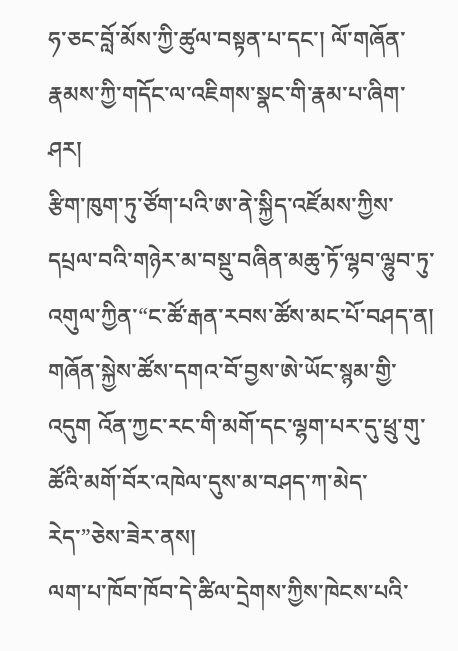ཧ་ཅང་བློ་མོས་ཀྱི་ཚུལ་བསྟན་པ་དང་། ལོ་གཞོན་རྣམས་ཀྱི་གདོང་ལ་འཇིགས་སྣང་གི་རྣམ་པ་ཞིག་ཤར།
རྩིག་ཁུག་ཏུ་ཙོག་པའི་ཨ་ནེ་སྐྱིད་འཛོམས་ཀྱིས་དཔྲལ་བའི་གཉེར་མ་བསྡུ་བཞིན་མཆུ་ཏོ་ལྷབ་ལྷུབ་ཏུ་འགུལ་ཀྱིན་“ང་ཚོ་རྒན་རབས་ཚོས་མང་པོ་བཤད་ན། གཞོན་སྐྱེས་ཚོས་དགའ་བོ་བྱས་ཨེ་ཡོང་སྙམ་གྱི་འདུག འོན་ཀྱང་རང་གི་མགོ་དང་ལྷག་པར་དུ་ཕྲུ་གུ་ཚོའི་མགོ་བོར་འཁེལ་དུས་མ་བཤད་ཀ་མེད་རེད་”ཅེས་ཟེར་ནས།
ལག་པ་ཁོབ་ཁོབ་དེ་ཚིལ་དྲེགས་ཀྱིས་ཁེངས་པའི་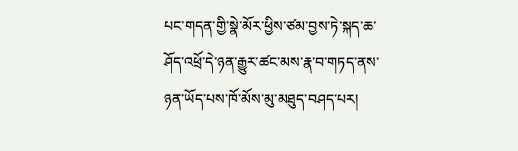པང་གདན་གྱི་སྣེ་མོར་ཕྱིས་ཙམ་བྱས་ཏེ་སྐད་ཆ་ཤོད་འཕྲོ་དེ་ཉན་རྒྱུར་ཚང་མས་རྣ་བ་གཏད་ནས་ཉན་ཡོད་པས་ཁོ་མོས་མུ་མཐུད་བཤད་པར།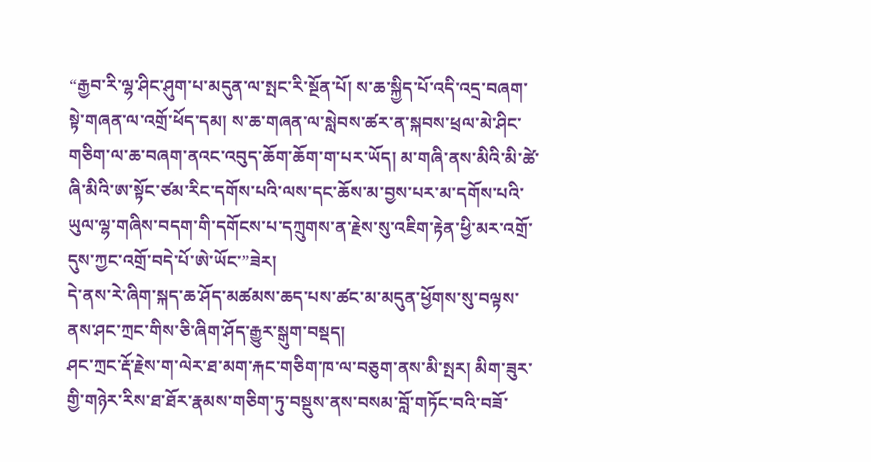“རྒྱབ་རི་ལྷ་ཤིང་ཤུག་པ་མདུན་ལ་སྤང་རི་སྔོན་པོ། ས་ཆ་སྐྱིད་པོ་འདི་འདྲ་བཞག་སྟེ་གཞན་ལ་འགྲོ་ཕོད་དམ། ས་ཆ་གཞན་ལ་སླེབས་ཚར་ན་སྐབས་ཕྲལ་མེ་ཤིང་གཅིག་ལ་ཆ་བཞག་ནའང་འབུད་ཆོག་ཆོག་ག་པར་ཡོད། མ་གཞི་ནས་མིའི་མི་ཚེ་ཞི་མིའི་ཨ་སྟོང་ཙམ་རིང་དགོས་པའི་ལས་དང་ཆོས་མ་བྱས་པར་མ་དགོས་པའི་ཡུལ་ལྷ་གཞིས་བདག་གི་དགོངས་པ་དཀྲུགས་ན་རྗེས་སུ་འཇིག་རྟེན་ཕྱི་མར་འགྲོ་དུས་ཀྱང་འགྲོ་བདེ་པོ་ཨེ་ཡོང་”ཟེར།
དེ་ནས་རེ་ཞིག་སྐད་ཆ་ཤོད་མཚམས་ཆད་པས་ཚང་མ་མདུན་ཕྱོགས་སུ་བལྟས་ནས་ཤང་ཀྲང་གིས་ཅི་ཞིག་ཤོད་རྒྱུར་སྒུག་བསྡད།
ཤང་ཀྲང་རྡོ་རྗེས་ག་ལེར་ཐ་མག་རྐང་གཅིག་ཁ་ལ་བཅུག་ནས་མི་སྤར། མིག་ཟུར་གྱི་གཉེར་རིས་ཐ་ཐོར་རྣམས་གཅིག་ཏུ་བསྡུས་ནས་བསམ་བློ་གཏོང་བའི་བཟོ་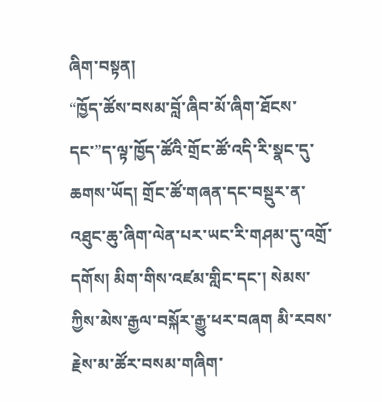ཞིག་བསྟན།
“ཁྱོད་ཚོས་བསམ་བློ་ཞིབ་མོ་ཞིག་ཐོངས་དང་”ད་ལྟ་ཁྱོད་ཚོའི་གྲོང་ཚོ་འདི་རི་སྣང་དུ་ཆགས་ཡོད། གྲོང་ཚོ་གཞན་དང་བསྡུར་ན་འཐུང་ཆུ་ཞིག་ལེན་པར་ཡང་རི་གཤམ་དུ་འགྲོ་དགོས། མིག་གིས་འཛམ་གླིང་དང་། སེམས་ཀྱིས་མེས་རྒྱལ་བསྐོར་རྒྱུ་ཕར་བཞག མི་རབས་རྗེས་མ་ཚོར་བསམ་གཞིག་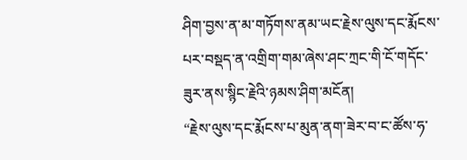ཤིག་བྱས་ན་མ་གཏོགས་ནམ་ཡང་རྗེས་ལུས་དང་རྨོངས་པར་བསྡད་ན་འགྲིག་གམ་ཞེས་ཤང་ཀྲང་གི་ངོ་གདོང་ཟུར་ནས་སྙིང་རྗེའི་ཉམས་ཤིག་མངོན།
“རྗེས་ལུས་དང་རྨོངས་པ་མུན་ནག་ཟེར་བ་ང་ཚོས་ཧ་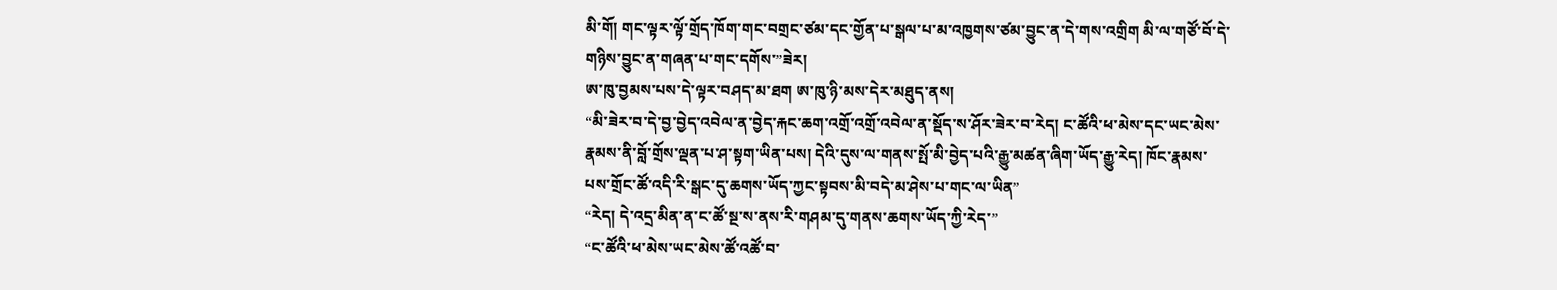མི་གོ། གང་ལྟར་ལྟོ་གྲོད་ཁོག་གང་བགྲང་ཙམ་དང་གྱོན་པ་སྒལ་པ་མ་འཁྱགས་ཙམ་བྱུང་ན་དེ་གས་འགྲིག མི་ལ་གཙོ་བོ་དེ་གཉིས་བྱུང་ན་གཞན་པ་གང་དགོས་”ཟེར།
ཨ་ཁུ་བྱམས་པས་དེ་ལྟར་བཤད་མ་ཐག ཨ་ཁུ་ཉི་མས་དེར་མཐུད་ནས།
“མི་ཟེར་བ་དེ་བྱ་བྱེད་འབེལ་ན་བྱེད་རྐང་ཆག་འགྲོ་འགྲོ་འབེལ་ན་སྡོད་ས་ཤོར་ཟེར་བ་རེད། ང་ཚོའི་ཕ་མེས་དང་ཡང་མེས་རྣམས་ནི་བློ་གྲོས་ལྡན་པ་ཤ་སྟག་ཡིན་པས། དེའི་དུས་ལ་གནས་སྤོ་མི་བྱེད་པའི་རྒྱུ་མཚན་ཞིག་ཡོད་རྒྱུ་རེད། ཁོང་རྣམས་པས་གྲོང་ཚོ་འདི་རི་སྒང་དུ་ཆགས་ཡོད་ཀྱང་སྟབས་མི་བདེ་མ་ཤེས་པ་གང་ལ་ཡིན”
“རེད། དེ་འདྲ་མིན་ན་ང་ཚོ་སྔ་ས་ནས་རི་གཤམ་དུ་གནས་ཆགས་ཡོད་ཀྱི་རེད་”
“ང་ཚོའི་ཕ་མེས་ཡང་མེས་ཚོ་འཚོ་བ་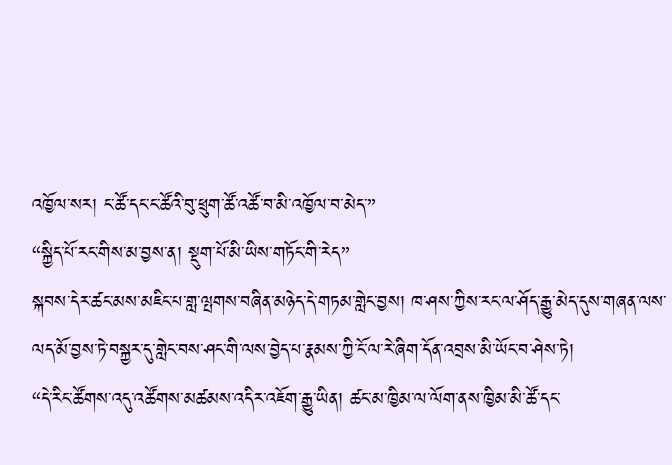འཁྱོལ་སར། ང་ཚོ་དང་ང་ཚོའི་བུ་ཕྲུག་ཚོ་འཚོ་བ་མི་འཁྱོལ་བ་མེད་”
“སྐྱིད་པོ་རང་གིས་མ་བྱས་ན། སྡུག་པོ་མི་ཡིས་གཏོང་གི་རེད”
སྐབས་དེར་ཚང་མས་མཇིང་པ་གླ་ལྤགས་བཞིན་མཉེད་དེ་གཏམ་གླེང་བྱས། ཁ་ཤས་ཀྱིས་རང་ལ་ཤོད་རྒྱུ་མེད་དུས་གཞན་ལས་ལད་མོ་བྱས་ཏེ་བསྐྱར་དུ་གླེང་བས་ཤང་གི་ལས་བྱེད་པ་རྣམས་ཀྱི་ངོ་ལ་རེ་ཞིག་དོན་འབྲས་མི་ཡོང་བ་ཤེས་ཏེ།
“དེ་རིང་ཚོགས་འདུ་འཚོགས་མཚམས་འདིར་འཇོག་རྒྱུ་ཡིན། ཚང་མ་ཁྱིམ་ལ་ལོག་ནས་ཁྱིམ་མི་ཚོ་དང་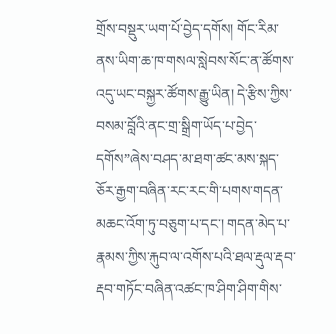གྲོས་བསྡུར་ཡག་པོ་བྱེད་དགོས། གོང་རིམ་ནས་ཡིག་ཆ་ཁ་གསལ་སླེབས་སོང་ན་ཚོགས་འདུ་ཡང་བསྐྱར་ཚོགས་རྒྱུ་ཡིན། དེ་རྩིས་ཀྱིས་བསམ་བློའི་ནང་གྲ་སྒྲིག་ཡོད་པ་བྱེད་དགོས”ཞེས་བཤད་མ་ཐག་ཚང་མས་སྐད་ཅོར་རྒྱག་བཞིན་རང་རང་གི་པགས་གདན་མཆང་འོག་ཏུ་བཅུག་པ་དང་། གདན་མེད་པ་རྣམས་ཀྱིས་རྐུབ་ལ་འགོས་པའི་ཐལ་རྡུལ་རྡབ་རྡབ་གཏོང་བཞིན་འཚང་ཁ་ཤིག་ཤིག་གིས་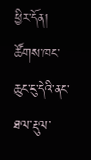ཕྱིར་དོན།
ཚོགས་ཁང་ཆུང་ངུ་དེའི་ནང་ཐལ་རྡུལ་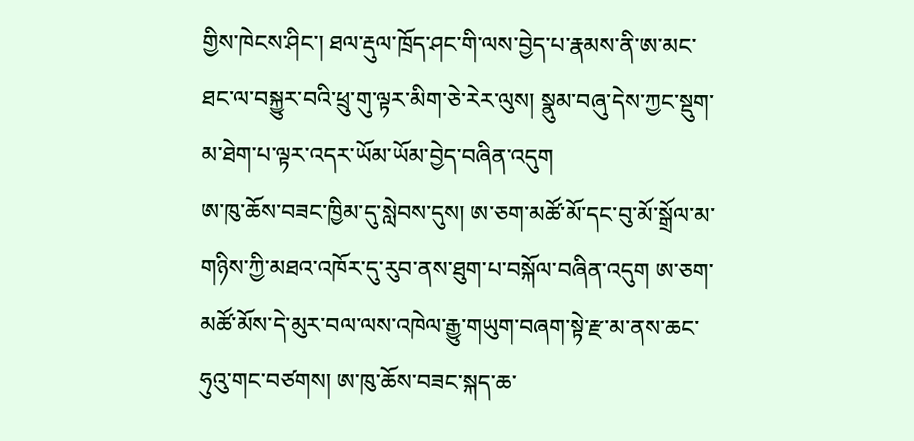གྱིས་ཁེངས་ཤིང་། ཐལ་རྡུལ་ཁྲོད་ཤང་གི་ལས་བྱེད་པ་རྣམས་ནི་ཨ་མང་ཐང་ལ་བསྐྱུར་བའི་ཕྲུ་གུ་ལྟར་མིག་ཅེ་རེར་ལུས། སྣུམ་བཞུ་དེས་ཀྱང་སྡུག་མ་ཐེག་པ་ལྟར་འདར་ཡོམ་ཡོམ་བྱེད་བཞིན་འདུག
ཨ་ཁུ་ཆོས་བཟང་ཁྱིམ་དུ་སླེབས་དུས། ཨ་ཅག་མཚོ་མོ་དང་བུ་མོ་སྒྲོལ་མ་གཉིས་ཀྱི་མཐའ་འཁོར་དུ་རུབ་ནས་ཐུག་པ་བསྐོལ་བཞིན་འདུག ཨ་ཅག་མཚོ་མོས་དེ་མུར་བལ་ལས་འཁེལ་རྒྱུ་གཡུག་བཞག་སྟེ་རྫ་མ་ནས་ཆང་ཧུའུ་གང་བཙགས། ཨ་ཁུ་ཆོས་བཟང་སྐད་ཆ་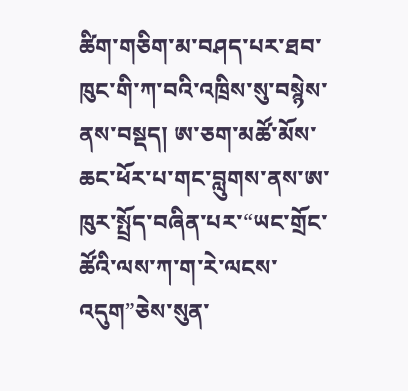ཚིག་གཅིག་མ་བཤད་པར་ཐབ་ཁུང་གི་ཀ་བའི་འཁྲིས་སུ་བསྙེས་ནས་བསྡད། ཨ་ཅག་མཚོ་མོས་ཆང་ཕོར་པ་གང་བླུགས་ནས་ཨ་ཁུར་སྤྲོད་བཞིན་པར་“ཡང་གྲོང་ཚོའི་ལས་ཀ་ག་རེ་ལངས་འདུག”ཅེས་སུན་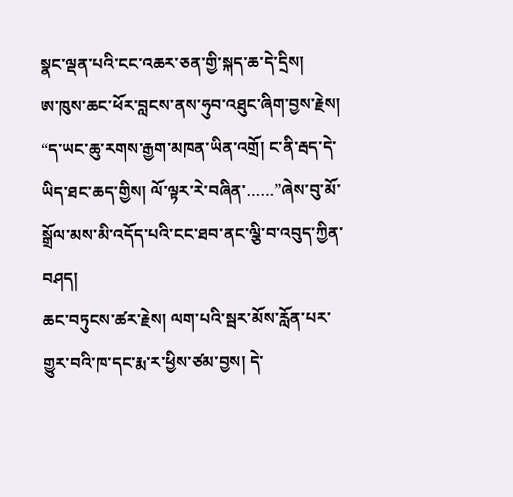སྣང་ལྡན་པའི་ངང་འཆར་ཅན་གྱི་སྐད་ཆ་དེ་དྲིས།
ཨ་ཁུས་ཆང་ཕོར་བླངས་ནས་ཧུབ་འཐུང་ཞིག་བྱས་རྗེས།
“ད་ཡང་ཆུ་རགས་རྒྱག་མཁན་ཡིན་འགྲོ། ང་ནི་རྦད་དེ་ཡིད་ཐང་ཆད་གྱིས། ལོ་ལྟར་རེ་བཞིན་……”ཞེས་བུ་མོ་སྒྲོལ་མས་མི་འདོད་པའི་ངང་ཐབ་ནང་ལྕི་བ་འབུད་ཀྱིན་བཤད།
ཆང་བཏུངས་ཚར་རྗེས། ལག་པའི་སྦར་མོས་རློན་པར་གྱུར་བའི་ཁ་དང་རྨ་ར་ཕྱིས་ཙམ་བྱས། དེ་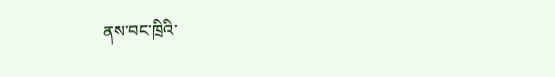ནས་བང་ཁྲིའི་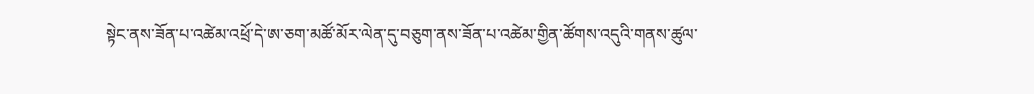སྟེང་ནས་ཟོན་པ་འཚེམ་འཕྲོ་དེ་ཨ་ཅག་མཚོ་མོར་ལེན་དུ་བཅུག་ནས་ཟོན་པ་འཚེམ་གྱིན་ཚོགས་འདུའི་གནས་ཚུལ་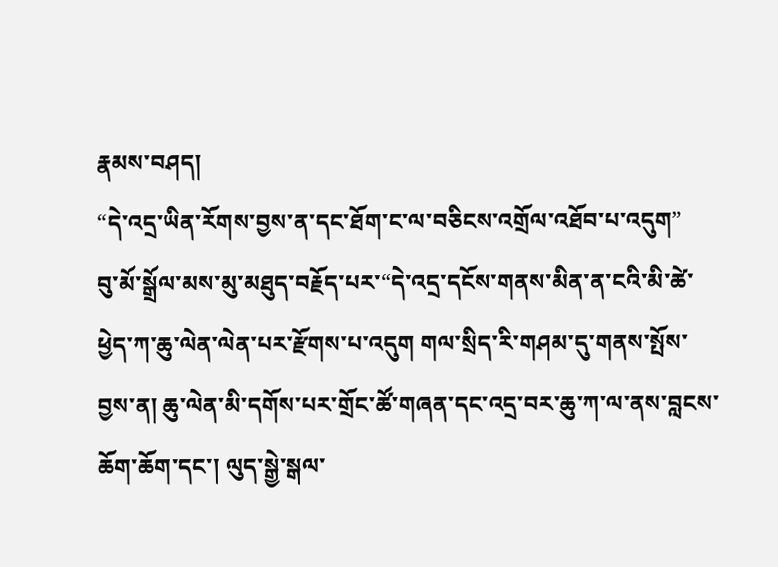རྣམས་བཤད།
“དེ་འདྲ་ཡིན་རོགས་བྱས་ན་དང་ཐོག་ང་ལ་བཅིངས་འགྲོལ་འཐོབ་པ་འདུག”
བུ་མོ་སྒྲོལ་མས་མུ་མཐུད་བརྗོད་པར་“དེ་འདྲ་དངོས་གནས་མིན་ན་ངའི་མི་ཚེ་ཕྱེད་ཀ་ཆུ་ལེན་ལེན་པར་རྫོགས་པ་འདུག གལ་སྲིད་རི་གཤམ་དུ་གནས་སྤོས་བྱས་ན། ཆུ་ལེན་མི་དགོས་པར་གྲོང་ཚོ་གཞན་དང་འདྲ་བར་ཆུ་ཀ་ལ་ནས་བླངས་ཆོག་ཆོག་དང་། ལུད་སྒྱེ་སྒལ་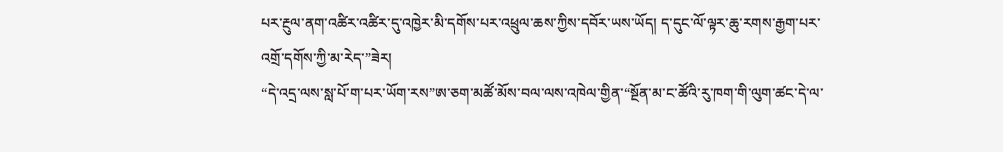པར་རྔུལ་ནག་འཚིར་འཚིར་དུ་འཁྱེར་མི་དགོས་པར་འཕྲུལ་ཆས་ཀྱིས་དབོར་ཡས་ཡོད། ད་དུང་ལོ་ལྟར་ཆུ་རགས་རྒྱག་པར་འགྲོ་དགོས་ཀྱི་མ་རེད་”ཟེར།
“དེ་འདྲ་ལས་སླ་པོ་ག་པར་ཡོག་རས”ཨ་ཅག་མཚོ་མོས་བལ་ལས་འཁེལ་གྱིན་“སྔོན་མ་ང་ཚོའི་རུ་ཁག་གི་ལུག་ཚང་དེ་ལ་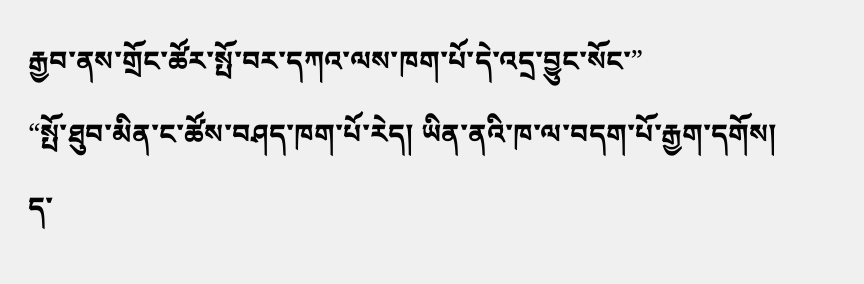རྒྱབ་ནས་གྲོང་ཚོར་སྤོ་བར་དཀའ་ལས་ཁག་པོ་དེ་འདྲ་བྱུང་སོང་”
“སྤོ་ཐུབ་མིན་ང་ཚོས་བཤད་ཁག་པོ་རེད། ཡིན་ནའི་ཁ་ལ་བདག་པོ་རྒྱག་དགོས། ད་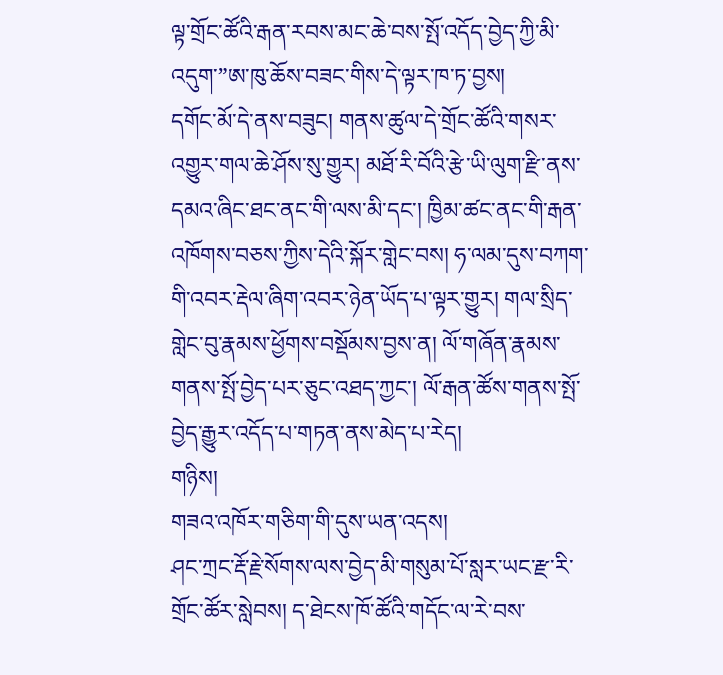ལྟ་གྲོང་ཚོའི་རྒན་རབས་མང་ཆེ་བས་སྤོ་འདོད་བྱེད་ཀྱི་མི་འདུག་”ཨ་ཁུ་ཆོས་བཟང་གིས་དེ་ལྟར་ཁ་ཏ་བྱས།
དགོང་མོ་དེ་ནས་བཟུང། གནས་ཚུལ་དེ་གྲོང་ཚོའི་གསར་འགྱུར་གལ་ཆེ་ཤོས་སུ་གྱུར། མཐོ་རི་བོའི་རྩེ་ཡི་ལུག་རྫི་ནས་དམའ་ཞིང་ཐང་ནང་གི་ལས་མི་དང་། ཁྱིམ་ཚང་ནང་གི་རྒན་འཁོགས་བཅས་ཀྱིས་དེའི་སྐོར་གླེང་བས། ཧ་ལམ་དུས་བཀག་གི་འབར་རྡེལ་ཞིག་འབར་ཉེན་ཡོད་པ་ལྟར་གྱུར། གལ་སྲིད་གླེང་བུ་རྣམས་ཕྱོགས་བསྡོམས་བྱས་ན། ལོ་གཞོན་རྣམས་གནས་སྤོ་བྱེད་པར་ཅུང་འཐད་ཀྱང་། ལོ་རྒན་ཚོས་གནས་སྤོ་བྱེད་རྒྱུར་འདོད་པ་གཏན་ནས་མེད་པ་རེད།
གཉིས།
གཟའ་འཁོར་གཅིག་གི་དུས་ཡན་འདས།
ཤང་ཀྲང་རྡོ་རྗེ་སོགས་ལས་བྱེད་མི་གསུམ་པོ་སླར་ཡང་རྫ་རི་གྲོང་ཚོར་སླེབས། ད་ཐེངས་ཁོ་ཚོའི་གདོང་ལ་རེ་བས་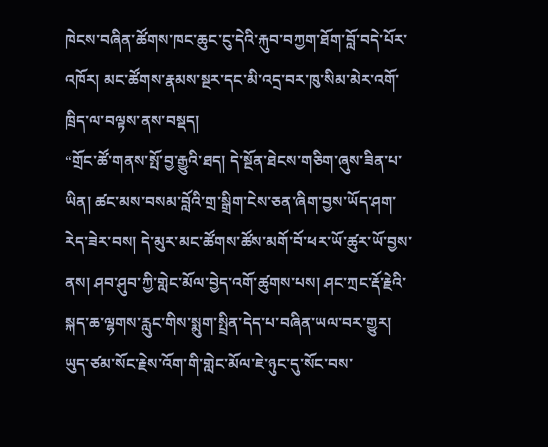ཁེངས་བཞིན་ཚོགས་ཁང་ཆུང་ངུ་དེའི་རྐུབ་བཀྱག་ཐོག་བློ་བདེ་པོར་འཁོར། མང་ཚོགས་རྣམས་སྔར་དང་མི་འདྲ་བར་ཁུ་སིམ་མེར་འགོ་ཁྲིད་ལ་བལྟས་ནས་བསྡད།
“གྲོང་ཚོ་གནས་སྤོ་བྱ་རྒྱུའི་ཐད། དེ་སྔོན་ཐེངས་གཅིག་ཞུས་ཟིན་པ་ཡིན། ཚང་མས་བསམ་བློའི་གྲ་སྒྲིག་ངེས་ཅན་ཞིག་བྱས་ཡོད་ཤག་རེད་ཟེར་བས། དེ་མུར་མང་ཚོགས་ཚོས་མགོ་བོ་ཕར་ཡོ་ཚུར་ཡོ་བྱས་ནས། ཤབ་ཤུབ་ཀྱི་གླེང་མོལ་བྱེད་འགོ་ཚུགས་པས། ཤང་ཀྲང་རྡོ་རྗེའི་སྐད་ཆ་ལྷགས་རླུང་གིས་སྨུག་སྤྲིན་དེད་པ་བཞིན་ཡལ་བར་གྱུར། ཡུད་ཙམ་སོང་རྗེས་འོག་གི་གླེང་མོལ་ཇེ་ཉུང་དུ་སོང་བས་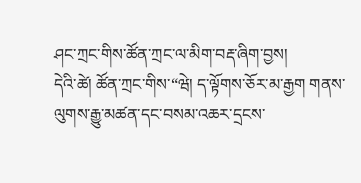ཤང་ཀྲང་གིས་ཚོན་ཀྲང་ལ་མིག་བརྡ་ཞིག་བྱས།
དེའི་ཚེ། ཚོན་ཀྲང་གིས་“ཝེ། ད་ལྟོགས་ཅོར་མ་རྒྱག གནས་ལུགས་རྒྱུ་མཚན་དང་བསམ་འཆར་དྲངས་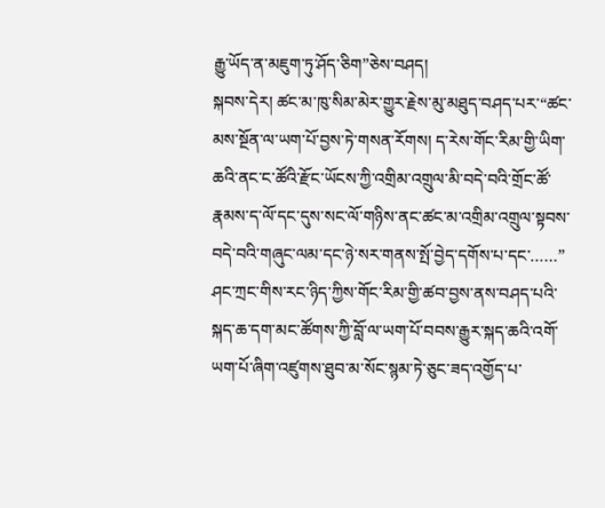རྒྱུ་ཡོད་ན་མཇུག་ཏུ་ཤོད་ཅིག”ཅེས་བཤད།
སྐབས་དེར། ཚང་མ་ཁུ་སིམ་མེར་གྱུར་རྗེས་མུ་མཐུད་བཤད་པར་“ཚང་མས་སྔོན་ལ་ཡག་པོ་བྱས་ཏེ་གསན་རོགས། ད་རེས་གོང་རིམ་གྱི་ཡིག་ཆའི་ནང་ང་ཚོའི་རྫོང་ཡོངས་ཀྱི་འགྲིམ་འགྲུལ་མི་བདེ་བའི་གྲོང་ཚོ་རྣམས་ད་ལོ་དང་དུས་སང་ལོ་གཉིས་ནང་ཚང་མ་འགྲིམ་འགྲུལ་སྟབས་བདེ་བའི་གཞུང་ལམ་དང་ཉེ་སར་གནས་སྤོ་བྱེད་དགོས་པ་དང་……”
ཤང་ཀྲང་གིས་རང་ཉིད་ཀྱིས་གོང་རིམ་གྱི་ཚབ་བྱས་ནས་བཤད་པའི་སྐད་ཆ་དག་མང་ཚོགས་ཀྱི་བློ་ལ་ཡག་པོ་བབས་རྒྱུར་སྐད་ཆའི་འགོ་ཡག་པོ་ཞིག་འཛུགས་ཐུབ་མ་སོང་སྙམ་ཏེ་ཅུང་ཟད་འགྱོད་པ་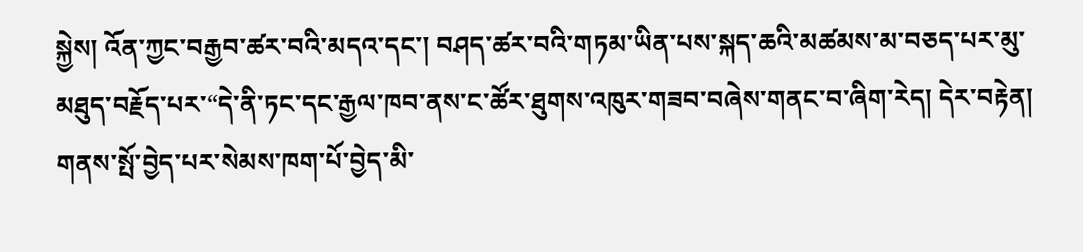སྐྱེས། འོན་ཀྱང་བརྒྱབ་ཚར་བའི་མདའ་དང་། བཤད་ཚར་བའི་གཏམ་ཡིན་པས་སྐད་ཆའི་མཚམས་མ་བཅད་པར་མུ་མཐུད་བརྗོད་པར་“དེ་ནི་ཏང་དང་རྒྱལ་ཁབ་ནས་ང་ཚོར་ཐུགས་འཁུར་གཟབ་བཞེས་གནང་བ་ཞིག་རེད། དེར་བརྟེན། གནས་སྤོ་བྱེད་པར་སེམས་ཁག་པོ་བྱེད་མི་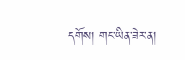དགོས། གང་ཡིན་ཟེར་ན།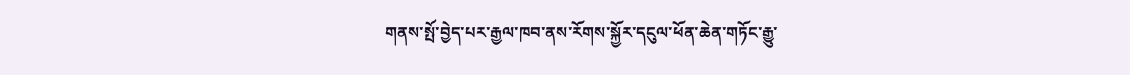གནས་སྤོ་བྱེད་པར་རྒྱལ་ཁབ་ནས་རོགས་སྐྱོར་དངུལ་ཕོན་ཆེན་གཏོང་རྒྱུ་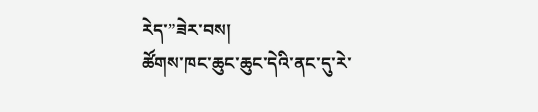རེད་”ཟེར་བས།
ཚོགས་ཁང་ཆུང་ཆུང་དེའི་ནང་དུ་རེ་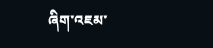ཞིག་འཇམ་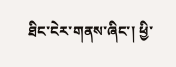ཐིང་ངེར་གནས་ཞིང་། ཕྱི་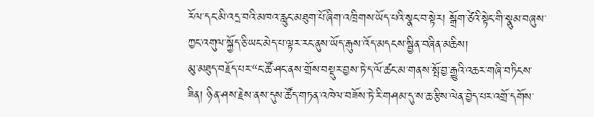རོལ་དང་མི་འདྲ་བའི་མཁའ་རླུང་མཐུག་པོ་ཞིག་འཁྲིགས་ཡོད་པའི་སྣང་བ་སྟེར། སྒྲོག་ཙེའི་སྟེང་གི་སྣུམ་བཞུས་ཀྱང་འགུལ་སྐྱོད་ཅི་ཡང་མེད་པ་ལྟར་རང་ནུས་ཡོད་རྒུས་འོད་མདངས་སྦྱིན་བཞིན་མཆིས།
མུ་མཐུད་བརྗོད་པར་“ང་ཚོ་ཤང་ནས་གྲོས་བསྡུར་བྱས་ཏེ་ད་ལོ་ཚང་མ་གནས་སྤོ་བྱ་རྒྱུའི་འཆར་གཞི་བཏིངས་ཟིན། ཉིན་ཤས་རྗེས་ནས་དུས་ཚོད་གཏན་འཁེལ་བཟོས་ཏེ་རི་གཤམ་དུ་ས་ཆ་རྩིས་ལེན་བྱེད་པར་འགྲོ་དགོས་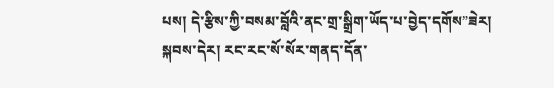པས། དེ་རྩིས་ཀྱི་བསམ་བློའི་ནང་གྲ་སྒྲིག་ཡོད་པ་བྱེད་དགོས”ཟེར།
སྐབས་དེར། རང་རང་སོ་སོར་གནད་དོན་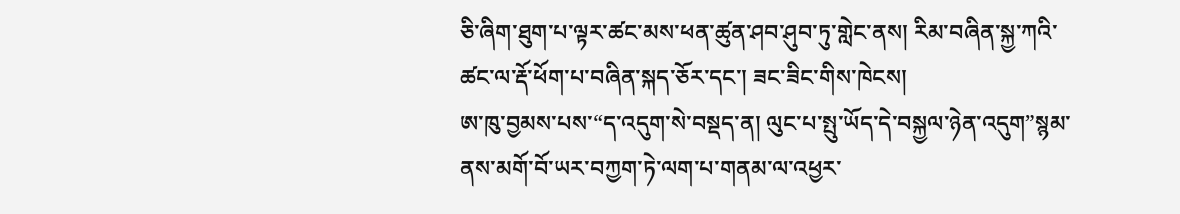ཅི་ཞིག་ཐུག་པ་ལྟར་ཚང་མས་ཕན་ཚུན་ཤབ་ཤུབ་ཏུ་གླེང་ནས། རིམ་བཞིན་སྐྱ་ཀའི་ཚང་ལ་རྡོ་ཕོག་པ་བཞིན་སྐད་ཅོར་དང་། ཟང་ཟིང་གིས་ཁེངས།
ཨ་ཁུ་བྱམས་པས་“ད་འདུག་སེ་བསྡད་ན། ལུང་པ་སྤུ་ཡོད་དེ་བསྐྱལ་ཉེན་འདུག”སྙམ་ནས་མགོ་བོ་ཡར་བཀྱག་ཏེ་ལག་པ་གནམ་ལ་འཕྱར་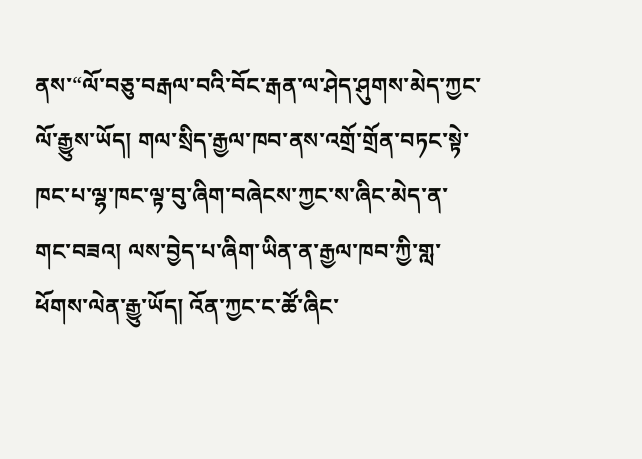ནས་“ལོ་བཅུ་བརྒལ་བའི་བོང་རྒན་ལ་ཤེད་ཤུགས་མེད་ཀྱང་ལོ་རྒྱུས་ཡོད། གལ་སྲིད་རྒྱལ་ཁབ་ནས་འགྲོ་གྲོན་བཏང་སྟེ་ཁང་པ་ལྷ་ཁང་ལྟ་བུ་ཞིག་བཞེངས་ཀྱང་ས་ཞིང་མེད་ན་གང་བཟའ། ལས་བྱེད་པ་ཞིག་ཡིན་ན་རྒྱལ་ཁབ་ཀྱི་གླ་ཕོགས་ལེན་རྒྱུ་ཡོད། འོན་ཀྱང་ང་ཚོ་ཞིང་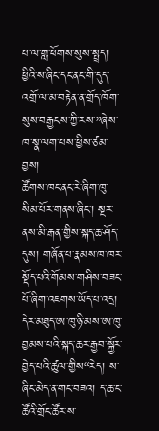པ་ལ་གླ་ཕོགས་སུས་སྤྲད། ཕྱིའི་ས་ཞིང་དང་ནང་གི་དུད་འགྲོ་ལ་མ་བརྟེན་ན་གྲོད་ཁོག་སུས་བརྒྱངས་ཀྱི་རས་”ཞེས་ཁ་སྣ་ལག་པས་ཕྱིས་ཙམ་བྱས།
ཚོགས་ཁང་ནང་རེ་ཞིག་ཁུ་སིམ་པོར་གནས་ཞིང་། སྔར་ནས་མི་རྒན་གྱིས་སྐད་ཆ་ཤོད་དུས། གཞོན་པ་རྣམས་ཁ་ཁར་སྡོད་པའི་གོམས་གཤིས་བཟང་པོ་ཞིག་འཇགས་ཡོད་པ་འདྲ།
དེར་མཐུད་ཨ་ཁུ་ཉི་མས་ཨ་ཁུ་བྱམས་པའི་སྐད་ཆར་རྒྱབ་སྐྱོར་བྱེད་པའི་ཚུལ་གྱིས“རེད། ས་ཞིང་མེད་ན་གང་བཟའ། ད་ཆ་ང་ཚོའི་གྲོང་ཚོར་ས་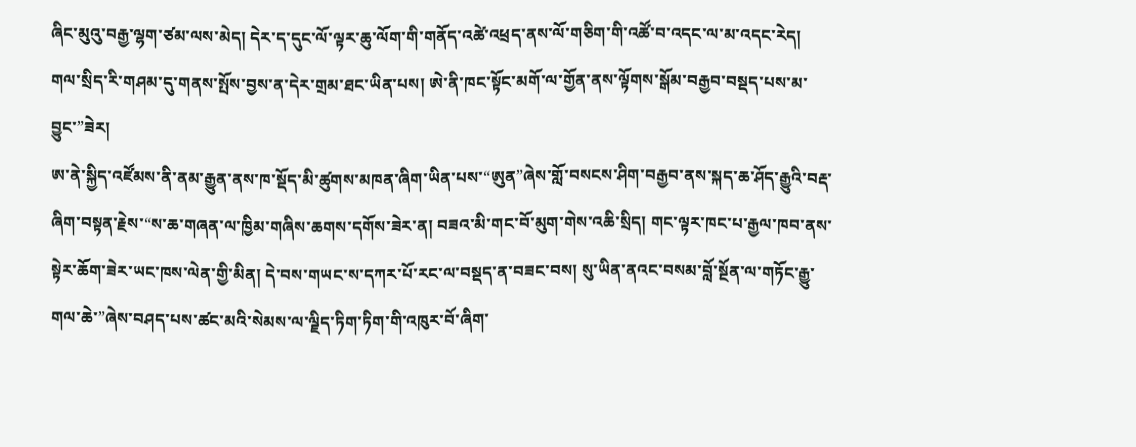ཞིང་མུའུ་བརྒྱ་ལྷག་ཙམ་ལས་མེད། དེར་ད་དུང་ལོ་ལྟར་ཆུ་ལོག་གི་གནོད་འཚེ་འཕྲད་ནས་ལོ་གཅིག་གི་འཚོ་བ་འདང་ལ་མ་འདང་རེད། གལ་སྲིད་རི་གཤམ་དུ་གནས་སྤོས་བྱས་ན་དེར་གྲམ་ཐང་ཡིན་པས། ཨེ་ནི་ཁང་སྟོང་མགོ་ལ་གྱོན་ནས་ལྟོགས་སྒོམ་བརྒྱབ་བསྡད་པས་མ་བྱུང་”ཟེར།
ཨ་ནེ་སྐྱིད་འཛོམས་ནི་ནམ་རྒྱུན་ནས་ཁ་སྡོད་མི་ཚུགས་མཁན་ཞིག་ཡིན་པས་“ཨུན”ཞེས་གློ་བསངས་ཤིག་བརྒྱབ་ནས་སྐད་ཆ་ཤོད་རྒྱུའི་བརྡ་ཞིག་བསྟན་རྗེས་“ས་ཆ་གཞན་ལ་ཁྱིམ་གཞིས་ཆགས་དགོས་ཟེར་ན། བཟའ་མི་གང་བོ་མུག་གེས་འཆི་སྲིད། གང་ལྟར་ཁང་པ་རྒྱལ་ཁབ་ནས་སྟེར་ཆོག་ཟེར་ཡང་ཁས་ལེན་གྱི་མིན། དེ་བས་གཡང་ས་དཀར་པོ་རང་ལ་བསྡད་ན་བཟང་བས། སུ་ཡིན་ནའང་བསམ་བློ་སྔོན་ལ་གཏོང་རྒྱུ་གལ་ཆེ་”ཞེས་བཤད་པས་ཚང་མའི་སེམས་ལ་ལྗིད་ཏིག་ཏིག་གི་འཁུར་བོ་ཞིག་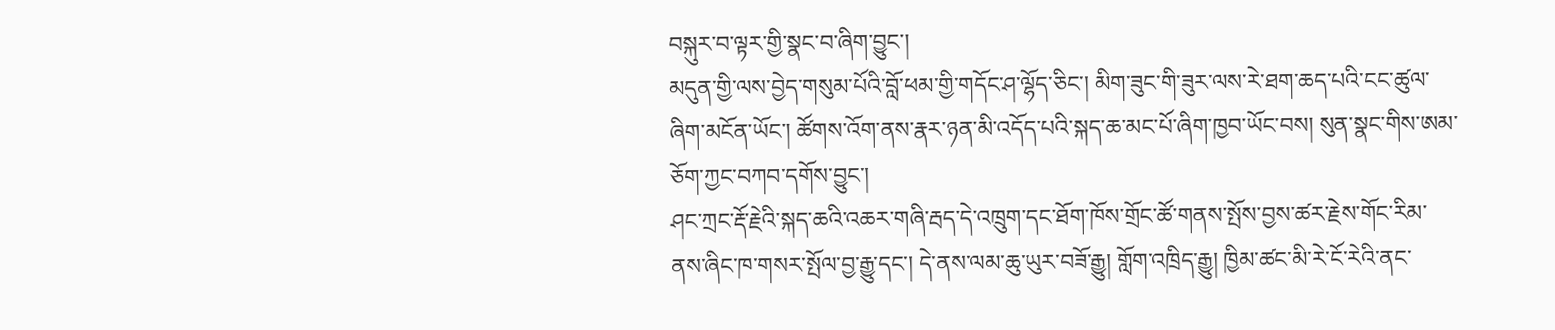བསྐུར་བ་ལྟར་གྱི་སྣང་བ་ཞིག་བྱུང་།
མདུན་གྱི་ལས་བྱེད་གསུམ་པོའི་བློ་ཕམ་གྱི་གདོང་ཤ་ལྷོད་ཅིང་། མིག་ཟུང་གི་ཟུར་ལས་རེ་ཐག་ཆད་པའི་ངང་ཚུལ་ཞིག་མངོན་ཡོང་། ཚོགས་འོག་ནས་རྣར་ཉན་མི་འདོད་པའི་སྐད་ཆ་མང་པོ་ཞིག་ཁྱབ་ཡོང་བས། སུན་སྣང་གིས་ཨམ་ཅོག་ཀྱང་བཀབ་དགོས་བྱུང་།
ཤང་ཀྲང་རྡོ་རྗེའི་སྐད་ཆའི་འཆར་གཞི་རྦད་དེ་འཁྲུག་དང་ཐོག་ཁོས་གྲོང་ཚོ་གནས་སྤོས་བྱས་ཚར་རྗེས་གོང་རིམ་ནས་ཞིང་ཁ་གསར་སྤོལ་བྱ་རྒྱུ་དང་། དེ་ནས་ལམ་ཆུ་ཡུར་བཟོ་རྒྱུ། གློག་འཁྲིད་རྒྱུ། ཁྱིམ་ཚང་མི་རེ་ངོ་རེའི་ནང་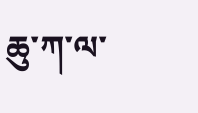ཆུ་ཀ་ལ་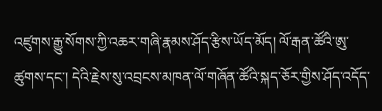འཛུགས་རྒྱུ་སོགས་ཀྱི་འཆར་གཞི་རྣམས་ཤོད་རྩིས་ཡོད་མོད། ལོ་རྒན་ཚོའི་ཨུ་ཚུགས་དང་། དེའི་རྗེས་སུ་འབྲངས་མཁན་ལོ་གཞོན་ཚོའི་སྐད་ཅོར་གྱིས་ཤོད་འདོད་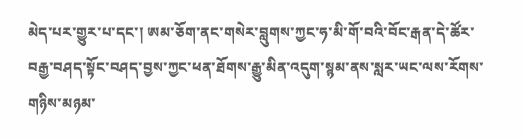མེད་པར་གྱུར་པ་དང་། ཨམ་ཅོག་ནང་གསེར་བླུགས་ཀྱང་ཧ་མི་གོ་བའི་བོང་རྒན་དེ་ཚོར་བརྒྱ་བཤད་སྟོང་བཤད་བྱས་ཀྱང་ཕན་ཐོགས་རྒྱུ་མིན་འདུག་སྙམ་ནས་སླར་ཡང་ལས་རོགས་གཉིས་མཉམ་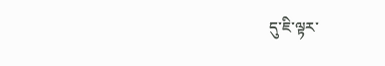དུ་ཇི་ལྟར་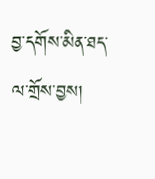བྱ་དགོས་མིན་ཐད་ལ་གྲོས་བྱས།